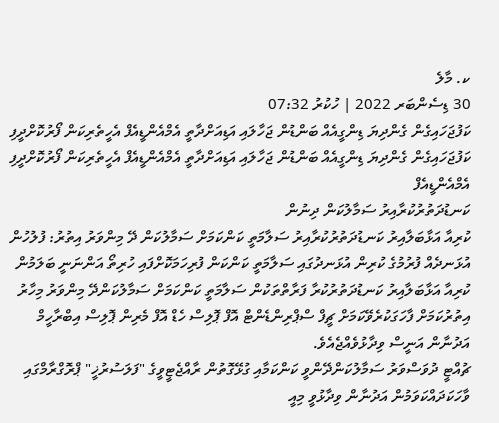ކ. މާލެ
30 ޑިސެންބަރ 2022 | ހުކުރު 07:32
ކަފުޖަހައިގެން ގެންދިޔަ ޑިންގީއެއް ބަންޑުން ޖަހާލައި އަޑިއަށްދާތީ އެމްއެންޑީއެފް އެހީތެރިކަން ފޯރުކޮށްދީފި
ކަފުޖަހައިގެން ގެންދިޔަ ޑިންގީއެއް ބަންޑުން ޖަހާލައި އަޑިއަށްދާތީ އެމްއެންޑީއެފް އެހީތެރިކަން ފޯރުކޮށްދީފި
އެމްއެންޑީއެފް
ކަނޑުދަތުރުކުރާއިރު ސަމާލުކަން ދިނުން
ކުރިއާ އަޅާބަލާއިރު ކަނޑުދަތުރުކުރާއިރު ސަލާމަތީ ކަންކަމަށް ސަމާލުކަން ދޭ މިންވަރު އިތުރު: ފުލުހުން
އުޅަނދެއް ފުރުމުގެ ކުރިން އުޅަނދުގައި ސަލާމަތީ ކަންކަން ފުރިހަމަކޮށްފައި ހުރިތޯ އަންނަނީ ބަލަމުން
ކުރިއާ އަޅާބަލާއިރު ކަނޑުދަތުރުކުރާ ފަރާތްތަކުން ސަލާމަތީ ކަންކަމަށް ސަމާލުކަންދޭ މިންވަރު މިހާރު އިތުރުކަމަށް ފާހަގަކުރެވޭކަމަށް ޗީފް ސްޕްރިންޑެންޓް އޮފް ޕޮލިސް ހެޑް އޮފް މެރިން ޕޮލިސް އިބްރާހީމް އަދުނާން އަނީސް ވިދާޅުވެއްޖެއެވެ.
ޗުއްޓީ ދުވަސްވަރު ސަމާލުކަންދޭންވީ ކަންކަމާއި ގުޅޭގޮތުން ރާއްޖެޓީވީގެ "ފަލަސުރުޚީ" ޕްރޮގްރާމްގައި ވާހަކަދައްކަވަމުން އަދުނާން ވިދާޅުވީ މިއީ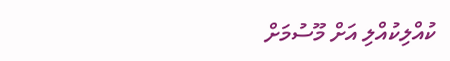ކުއްލިކުއްލި އަށް މޫސުމަށް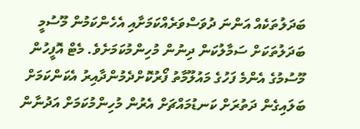ބަދަލުތަކެއް އަންނަ ދުވަސްވަރެއްކަމަށާއި އެހެންކަމުން މޫސުމީ ބަދަލުތަކަށް ސަމާލުކަން ދިނުން މުހިންމުކަމަށެވެ. މެޓް އޮފީހުން މޫސުމުގެ އެންމެ ފަހުގެ މައުލޫމާތު ފޯރުކޮށްދެމުންދާއިރު އެކަންކަމަށް ބަލައިގެން ދަތުރަށް ކަނޑުމައްޗަށް އެރުން މުހިންމުކަމަށް އަދުނާން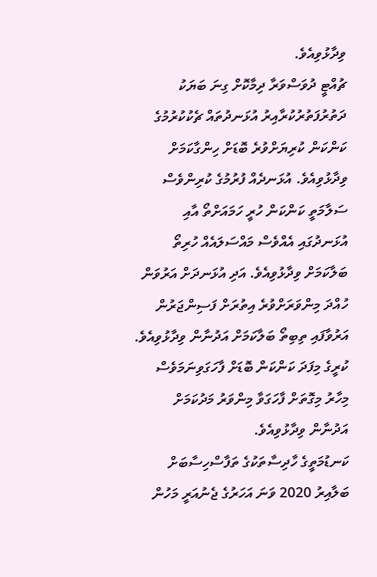ވިދާޅުވިއެވެ.
ޗުއްޓީ ދުވަސްވަރާ ދިމާކޮށް ގިނަ ބަޔަކު ދަތުރުފަތުރުކުރާއިރު އުޅަނދުތައް ޗެކުކުރުމުގެ ކަންކަން ކުރިޔަށްވުރެ ބޮޑަށް ހިންގާކަމަށް ވިދާޅުވިއެވެ. އުޅަނދެއް ފުރުމުގެ ކުރިންވެސް ސަލާމަތީ ކަންކަން ހުރީ ހަމައަށްތޯ އާއި އުޅަނދުގައި އެއްވެސް މައްސަލައެއް ހުރިތޯ ބަލާކަމަށް ވިދާޅުވިއެވެ. އަދި އުޅަނދަށް އަރުވަން ހުއްދަ މިންވަރަށްވުރެ އިތުރަށް ފަސިންޖަރުން އަރުވާފައި ތިބިތޯ ބަލާކަމަށް އަދުނާން ވިދާޅުވިއެވެ. ކުރީގެ މިފަދަ ކަންކަން ބޮޑަށް ފާހަގަވިނަމަވެސް މިހާރު މިގޮތަށް ފާހަގަވާ މިންވަރު މަދުކަމަށް އަދުނާން ވިދާޅުވިއެވެ.
ކަނޑުމަތީގެ ހާދިސާތަކުގެ ތަފާސްހިސާބަށް ބަލާއިރު 2020 ވަނަ އަހަރުގެ ޖެނުއަރީ މަހުން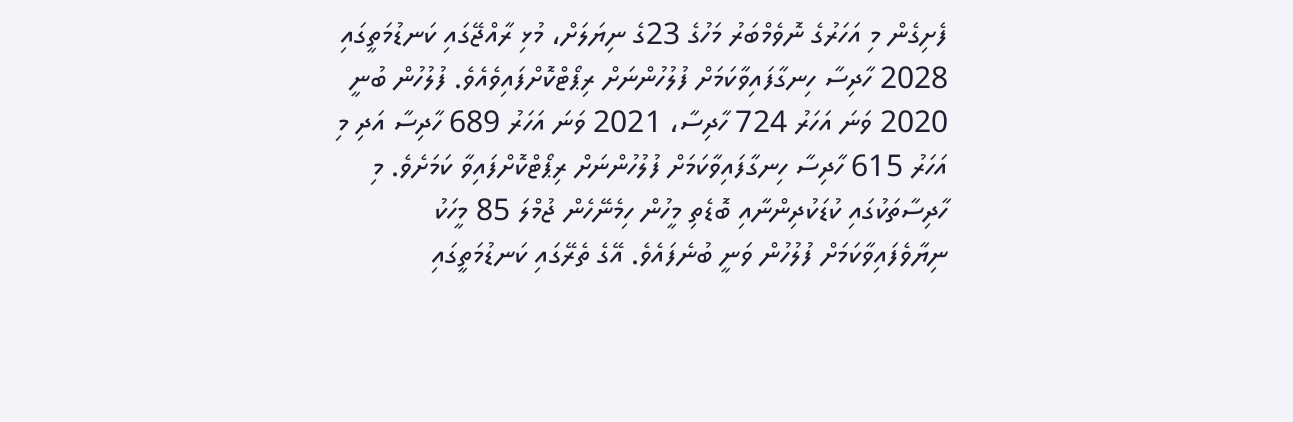ފެށިގެން މި އަހަރުގެ ނޮވެމްބަރު މަހުގެ 23ގެ ނިޔަލަށް، މުޅި ރާއްޖޭގައި ކަނޑުމަތީގައި 2028 ހާދިސާ ހިނގާފައިވާކަމަށް ފުލުހުންނަށް ރިޕޯޓްކޮށްފައިވެއެވެ. ފުލުހުން ބުނީ 2020 ވަނަ އަހަރު 724 ހާދިސާ، 2021 ވަނަ އަހަރު 689 ހާދިސާ އަދި މި އަހަރު 615 ހާދިސާ ހިނގާފައިވާކަމަށް ފުލުހުންނަށް ރިޕޯޓްކޮށްފައިވާ ކަމަށެވެ. މި ހާދިސާތަކުގައި ކުޑަކުދިންނާއި ބޮޑެތި މީހުން ހިމެނޭހެން ޖުމްލަ 85 މީހަކު ނިޔާވެފައިވާކަމަށް ފުލުހުން ވަނީ ބުނެފައެވެ. އޭގެ ތެރޭގައި ކަނޑުމަތީގައި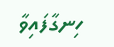ހިނގާފައިވާ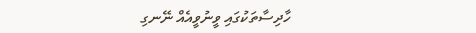ހާދިސާތަކުގައި ވީނުވީއެއް ނޭނގި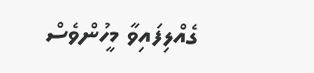ގެއްލިފައިވާ މީހުންވެސް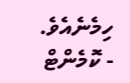ހިމެނެއެވެ.
- ކޮމެންޓް